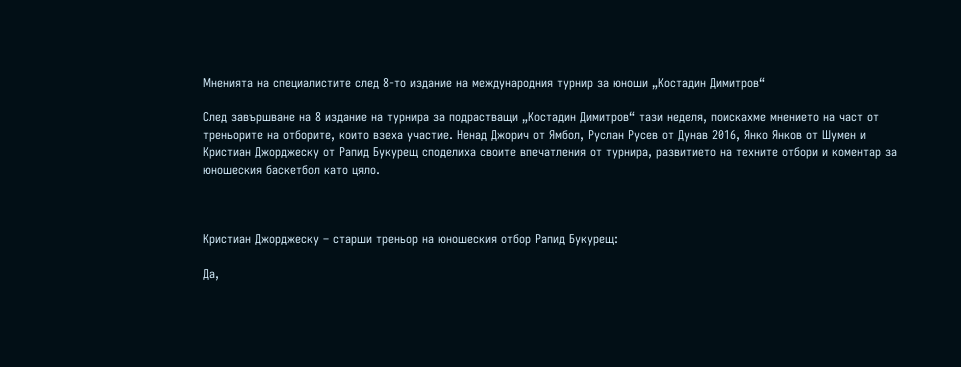Мненията на специалистите след 8-то издание на международния турнир за юноши „Костадин Димитров“

След завършване на 8 издание на турнира за подрастващи „Костадин Димитров“ тази неделя, поискахме мнението на част от треньорите на отборите, които взеха участие. Ненад Джорич от Ямбол, Руслан Русев от Дунав 2016, Янко Янков от Шумен и Кристиан Джорджеску от Рапид Букурещ споделиха своите впечатления от турнира, развитието на техните отбори и коментар за юношеския баскетбол като цяло.



Кристиан Джорджеску – старши треньор на юношеския отбор Рапид Букурещ:

Да,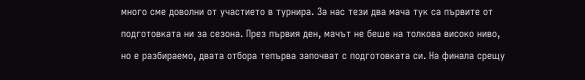много сме доволни от участието в турнира. За нас тези два мача тук са първите от подготовката ни за сезона. През първия ден, мачът не беше на толкова високо ниво, но е разбираемо, двата отбора тепърва започват с подготовката си. На финала срещу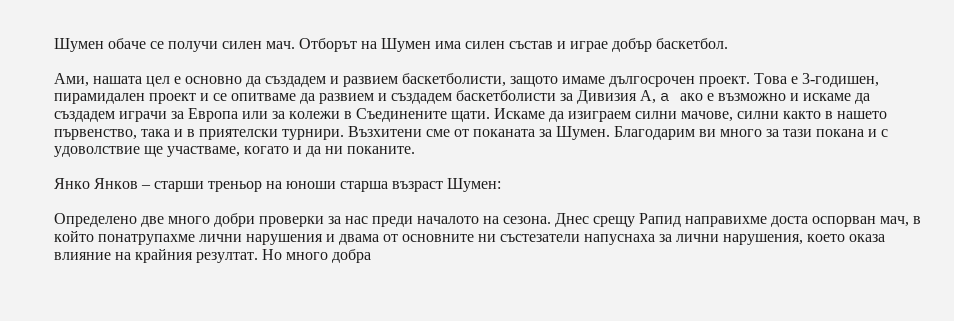Шумен обаче се получи силен мач. Отборът на Шумен има силен състав и играе добър баскетбол.

Ами, нашата цел е основно да създадем и развием баскетболисти, защото имаме дългосрочен проект. Това е 3-годишен, пирамидален проект и се опитваме да развием и създадем баскетболисти за Дивизия А, a ако е възможно и искаме да създадем играчи за Европа или за колежи в Съединените щати. Искаме да изиграем силни мачове, силни както в нашето първенство, така и в приятелски турнири. Възхитени сме от поканата за Шумен. Благодарим ви много за тази покана и с удоволствие ще участваме, когато и да ни поканите.

Янко Янков – старши треньор на юноши старша възраст Шумен:

Определено две много добри проверки за нас преди началото на сезона. Днес срещу Рапид направихме доста оспорван мач, в който понатрупахме лични нарушения и двама от основните ни състезатели напуснаха за лични нарушения, което оказа влияние на крайния резултат. Но много добра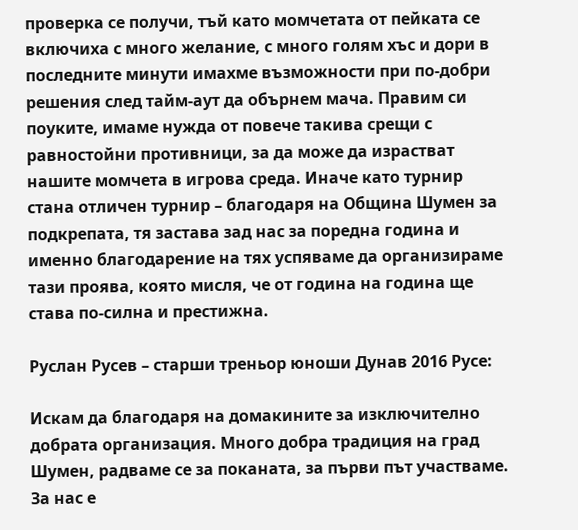проверка се получи, тъй като момчетата от пейката се включиха с много желание, с много голям хъс и дори в последните минути имахме възможности при по-добри решения след тайм-аут да обърнем мача. Правим си поуките, имаме нужда от повече такива срещи с равностойни противници, за да може да израстват нашите момчета в игрова среда. Иначе като турнир стана отличен турнир – благодаря на Община Шумен за подкрепата, тя застава зад нас за поредна година и именно благодарение на тях успяваме да организираме тази проява, която мисля, че от година на година ще става по-силна и престижна.

Руслан Русев – старши треньор юноши Дунав 2016 Русе:

Искам да благодаря на домакините за изключително добрата организация. Много добра традиция на град Шумен, радваме се за поканата, за първи път участваме. За нас е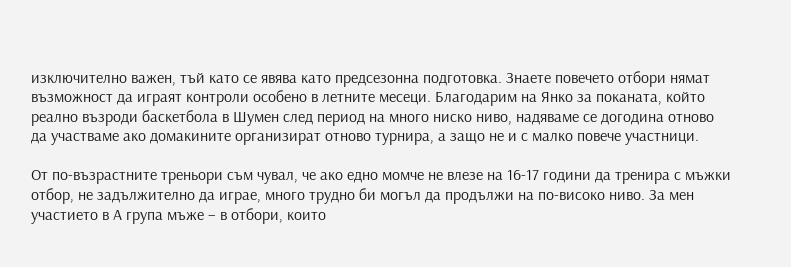изключително важен, тъй като се явява като предсезонна подготовка. Знаете повечето отбори нямат възможност да играят контроли особено в летните месеци. Благодарим на Янко за поканата, който реално възроди баскетбола в Шумен след период на много ниско ниво, надяваме се догодина отново да участваме ако домакините организират отново турнира, а защо не и с малко повече участници.

От по-възрастните треньори съм чувал, че ако едно момче не влезе на 16-17 години да тренира с мъжки отбор, не задължително да играе, много трудно би могъл да продължи на по-високо ниво. За мен участието в А група мъже – в отбори, които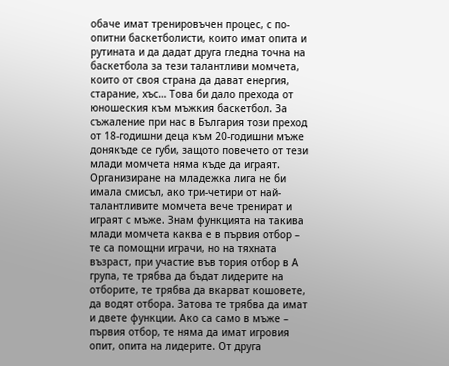обаче имат тренировъчен процес, с по-опитни баскетболисти, които имат опита и рутината и да дадат друга гледна точна на баскетбола за тези талантливи момчета, които от своя страна да дават енергия, старание, хъс… Това би дало прехода от юношеския към мъжкия баскетбол. За съжаление при нас в България този преход от 18-годишни деца към 20-годишни мъже донякъде се губи, защото повечето от тези млади момчета няма къде да играят. Организиране на младежка лига не би имала смисъл, ако три-четири от най-талантливите момчета вече тренират и играят с мъже. Знам функцията на такива млади момчета каква е в първия отбор – те са помощни играчи, но на тяхната възраст, при участие във тория отбор в А група, те трябва да бъдат лидерите на отборите, те трябва да вкарват кошовете, да водят отбора. Затова те трябва да имат и двете функции. Ако са само в мъже – първия отбор, те няма да имат игровия опит, опита на лидерите. От друга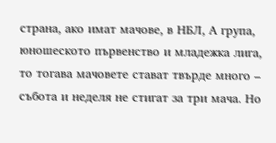страна, ако имат мачове, в НБЛ, А група, юношеското първенство и младежка лига, то тогава мачовете стават твърде много – събота и неделя не стигат за три мача. Но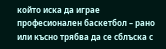който иска да играе професионален баскетбол – рано или късно трябва да се сблъска с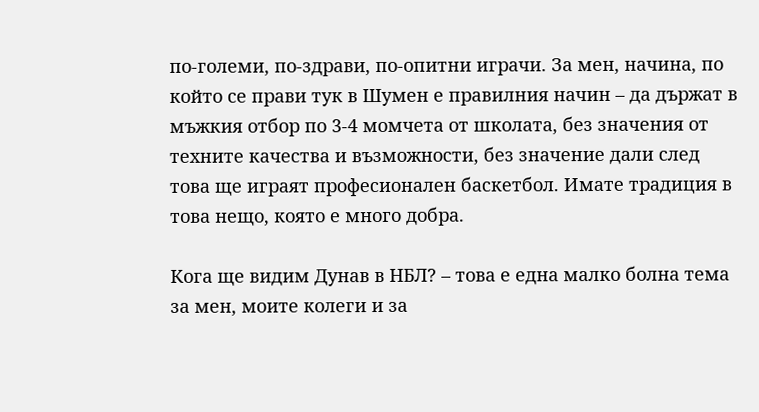по-големи, по-здрави, по-опитни играчи. За мен, начина, по който се прави тук в Шумен е правилния начин – да държат в мъжкия отбор по 3-4 момчета от школата, без значения от техните качества и възможности, без значение дали след това ще играят професионален баскетбол. Имате традиция в това нещо, която е много добра.

Кога ще видим Дунав в НБЛ? – това е една малко болна тема за мен, моите колеги и за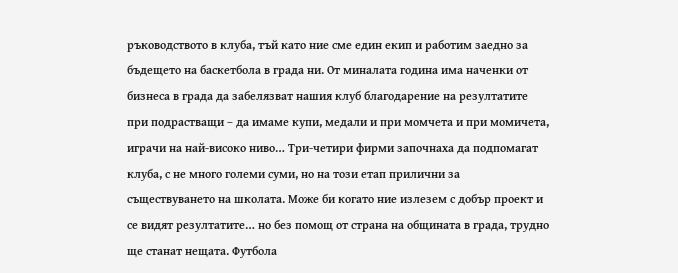ръководството в клуба, тъй като ние сме един екип и работим заедно за бъдещето на баскетбола в града ни. От миналата година има наченки от бизнеса в града да забелязват нашия клуб благодарение на резултатите при подрастващи – да имаме купи, медали и при момчета и при момичета, играчи на най-високо ниво… Три-четири фирми започнаха да подпомагат клуба, с не много големи суми, но на този етап прилични за съществуването на школата. Може би когато ние излезем с добър проект и се видят резултатите… но без помощ от страна на общината в града, трудно ще станат нещата. Футбола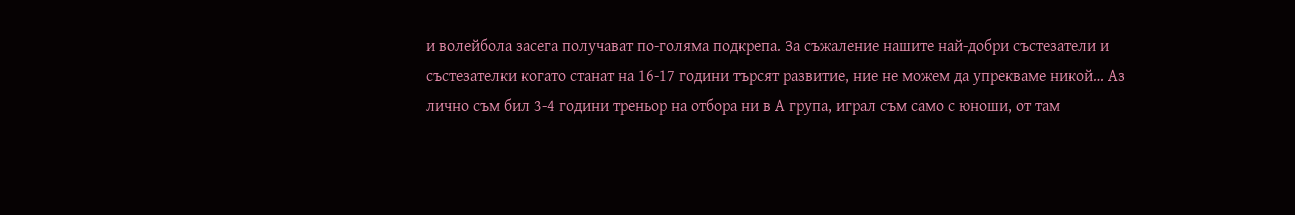и волейбола засега получават по-голяма подкрепа. За съжаление нашите най-добри състезатели и състезателки когато станат на 16-17 години търсят развитие, ние не можем да упрекваме никой… Аз лично съм бил 3-4 години треньор на отбора ни в А група, играл съм само с юноши, от там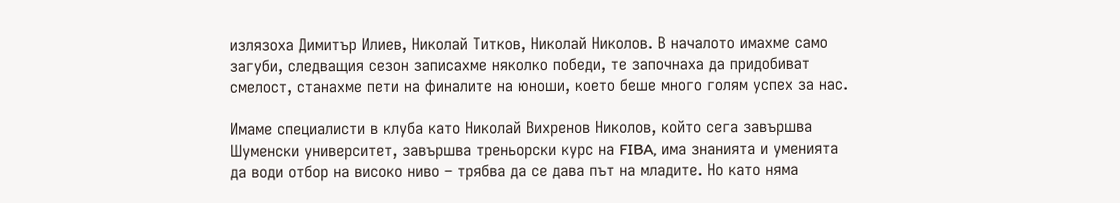излязоха Димитър Илиев, Николай Титков, Николай Николов. В началото имахме само загуби, следващия сезон записахме няколко победи, те започнаха да придобиват смелост, станахме пети на финалите на юноши, което беше много голям успех за нас.

Имаме специалисти в клуба като Николай Вихренов Николов, който сега завършва Шуменски университет, завършва треньорски курс на FIBA, има знанията и уменията да води отбор на високо ниво – трябва да се дава път на младите. Но като няма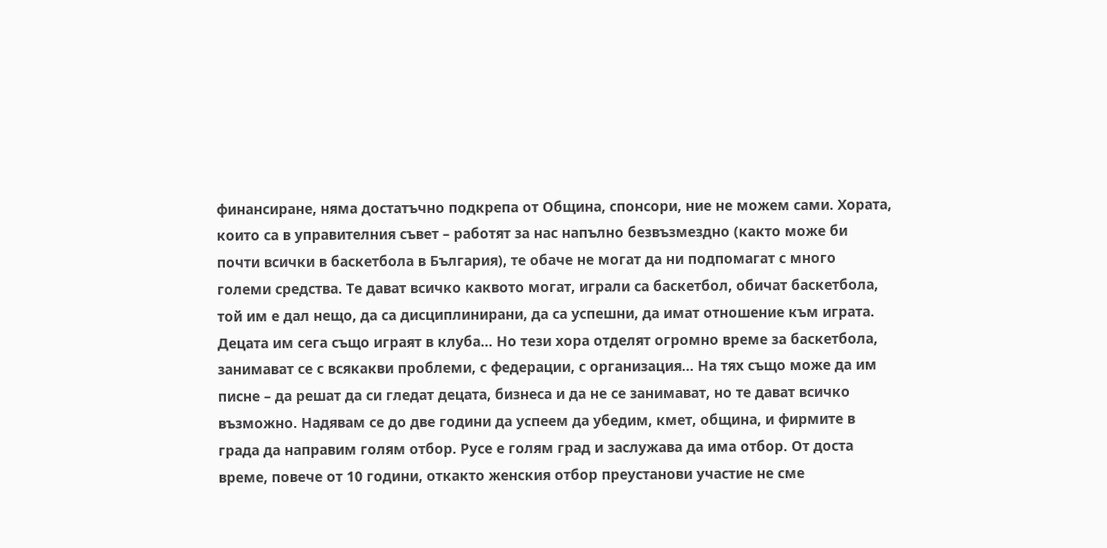финансиране, няма достатъчно подкрепа от Община, спонсори, ние не можем сами. Хората, които са в управителния съвет – работят за нас напълно безвъзмездно (както може би почти всички в баскетбола в България), те обаче не могат да ни подпомагат с много големи средства. Те дават всичко каквото могат, играли са баскетбол, обичат баскетбола, той им е дал нещо, да са дисциплинирани, да са успешни, да имат отношение към играта. Децата им сега също играят в клуба… Но тези хора отделят огромно време за баскетбола, занимават се с всякакви проблеми, с федерации, с организация… На тях също може да им писне – да решат да си гледат децата, бизнеса и да не се занимават, но те дават всичко възможно. Надявам се до две години да успеем да убедим, кмет, община, и фирмите в града да направим голям отбор. Русе е голям град и заслужава да има отбор. От доста време, повече от 10 години, откакто женския отбор преустанови участие не сме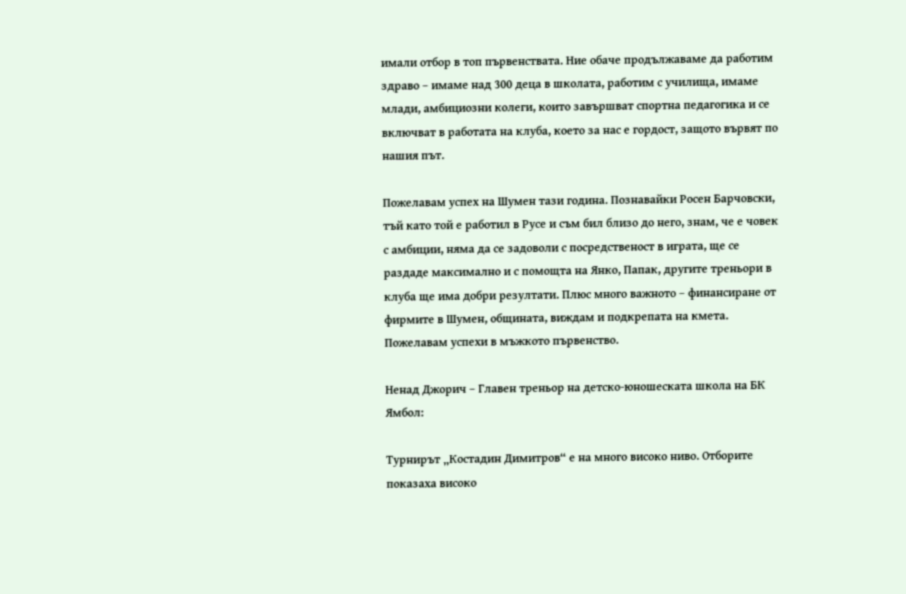имали отбор в топ първенствата. Ние обаче продължаваме да работим здраво – имаме над 300 деца в школата, работим с училища, имаме млади, амбициозни колеги, които завършват спортна педагогика и се включват в работата на клуба, което за нас е гордост, защото вървят по нашия път.

Пожелавам успех на Шумен тази година. Познавайки Росен Барчовски, тъй като той е работил в Русе и съм бил близо до него, знам, че е човек с амбиции, няма да се задоволи с посредственост в играта, ще се раздаде максимално и с помощта на Янко, Папак, другите треньори в клуба ще има добри резултати. Плюс много важното – финансиране от фирмите в Шумен, общината, виждам и подкрепата на кмета. Пожелавам успехи в мъжкото първенство.

Ненад Джорич – Главен треньор на детско-юношеската школа на БК Ямбол:

Турнирът „Костадин Димитров“ е на много високо ниво. Отборите показаха високо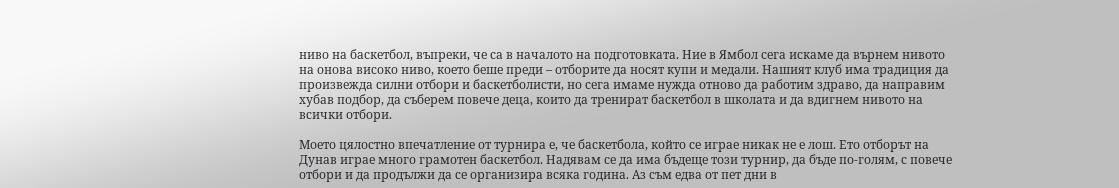ниво на баскетбол, въпреки, че са в началото на подготовката. Ние в Ямбол сега искаме да върнем нивото на онова високо ниво, което беше преди – отборите да носят купи и медали. Нашият клуб има традиция да произвежда силни отбори и баскетболисти, но сега имаме нужда отново да работим здраво, да направим хубав подбор, да съберем повече деца, които да тренират баскетбол в школата и да вдигнем нивото на всички отбори.

Моето цялостно впечатление от турнира е, че баскетбола, който се играе никак не е лош. Ето отборът на Дунав играе много грамотен баскетбол. Надявам се да има бъдеще този турнир, да бъде по-голям, с повече отбори и да продължи да се организира всяка година. Аз съм едва от пет дни в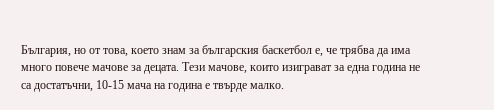България, но от това, което знам за българския баскетбол е, че трябва да има много повече мачове за децата. Тези мачове, които изиграват за една година не са достатъчни, 10-15 мача на година е твърде малко.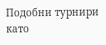Подобни турнири като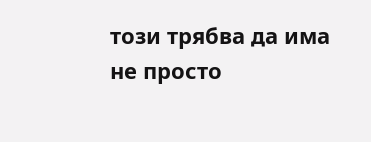този трябва да има не просто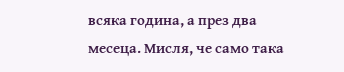всяка година, а през два месеца. Мисля, че само така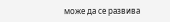може да се развива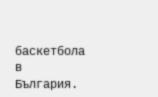баскетбола в България.